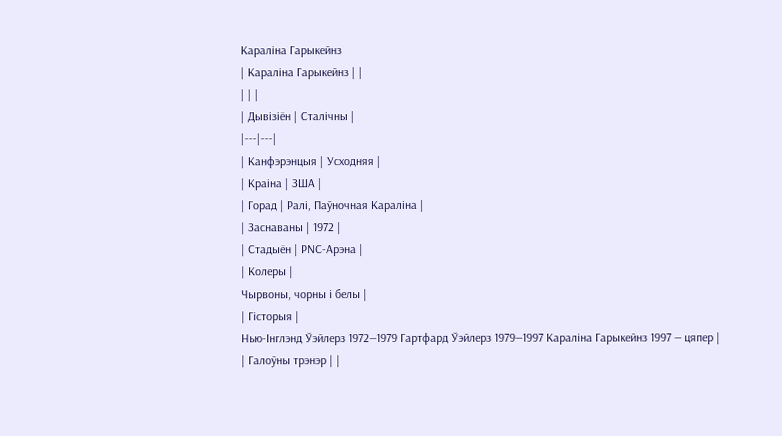Караліна Гарыкейнз
| Караліна Гарыкейнз | |
| | |
| Дывізіён | Сталічны |
|---|---|
| Канфэрэнцыя | Усходняя |
| Краіна | ЗША |
| Горад | Ралі, Паўночная Караліна |
| Заснаваны | 1972 |
| Стадыён | PNC-Арэна |
| Колеры |
Чырвоны, чорны і белы |
| Гісторыя |
Нью-Інглэнд Ўэйлерз 1972—1979 Гартфард Ўэйлерз 1979—1997 Караліна Гарыкейнз 1997 — цяпер |
| Галоўны трэнэр | |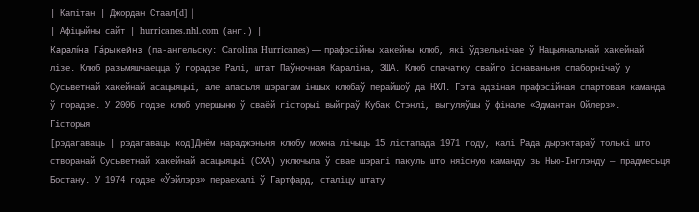| Капітан | Джордан Стаал[d] |
| Афіцыйны сайт | hurricanes.nhl.com (анг.) |
Каралі́на Га́рыкейнз (па-ангельску: Carolina Hurricanes) — прафэсійны хакейны клюб, які ўдзельнічае ў Нацыянальнай хакейнай лізе. Клюб разьмяшчаецца ў горадзе Ралі, штат Паўночная Караліна, ЗША. Клюб спачатку свайго існаваньня спаборнічаў у Сусьветнай хакейнай асацыяцыі, але апасьля шэрагам іншых клюбаў перайшоў да НХЛ. Гэта адзіная прафэсійная спартовая каманда ў горадзе. У 2006 годзе клюб упершыню ў сваёй гісторыі выйграў Кубак Стэнлі, выгуляўшы ў фінале «Эдмантан Ойлерз».
Гісторыя
[рэдагаваць | рэдагаваць код]Днём нараджэньня клюбу можна лічыць 15 лістапада 1971 году, калі Рада дырэктараў толькі што створанай Сусьветнай хакейнай асацыяцыі (СХА) уключыла ў свае шэрагі пакуль што няісную каманду зь Нью-Інглэнду — прадмесьця Бостану. У 1974 годзе «Ўэйлэрз» пераехалі ў Гартфард, сталіцу штату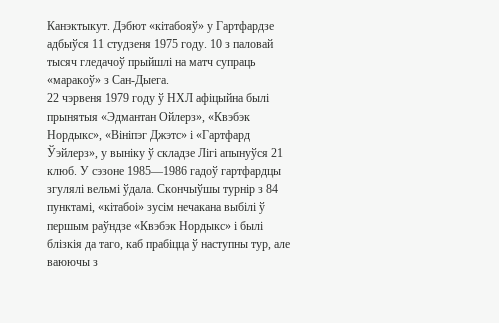Канэктыкут. Дэбют «кітабояў» у Гартфардзе адбыўся 11 студзеня 1975 году. 10 з паловай тысяч гледачоў прыйшлі на матч супраць «маракоў» з Сан-Дыега.
22 чэрвеня 1979 году ў НХЛ афіцыйна былі прынятыя «Эдмантан Ойлерз», «Квэбэк Нордыкс», «Вініпэг Джэтс» і «Гартфард Ўэйлерз», у выніку ў складзе Лігі апынуўся 21 клюб. У сэзоне 1985—1986 гадоў гартфардцы згулялі вельмі ўдала. Скончыўшы турнір з 84 пунктамі, «кітабоі» зусім нечакана выбілі ў першым раўндзе «Квэбэк Нордыкс» і былі блізкія да таго, каб прабіцца ў наступны тур, але ваюючы з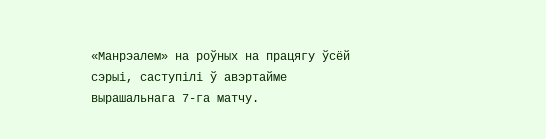«Манрэалем» на роўных на працягу ўсёй сэрыі, саступілі ў авэртайме вырашальнага 7-га матчу.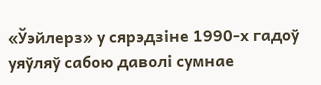«Ўэйлерз» у сярэдзіне 1990-х гадоў уяўляў сабою даволі сумнае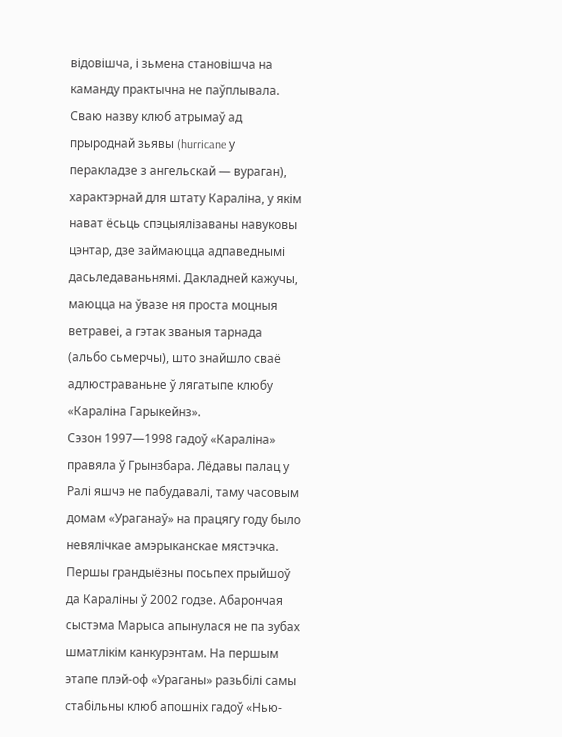відовішча, і зьмена становішча на каманду практычна не паўплывала. Сваю назву клюб атрымаў ад прыроднай зьявы (hurricane у перакладзе з ангельскай — вураган), характэрнай для штату Караліна, у якім нават ёсьць спэцыялізаваны навуковы цэнтар, дзе займаюцца адпаведнымі дасьледаваньнямі. Дакладней кажучы, маюцца на ўвазе ня проста моцныя ветравеі, а гэтак званыя тарнада (альбо сьмерчы), што знайшло сваё адлюстраваньне ў лягатыпе клюбу «Караліна Гарыкейнз».
Сэзон 1997—1998 гадоў «Караліна» правяла ў Грынзбара. Лёдавы палац у Ралі яшчэ не пабудавалі, таму часовым домам «Ураганаў» на працягу году было невялічкае амэрыканскае мястэчка. Першы грандыёзны посьпех прыйшоў да Караліны ў 2002 годзе. Абарончая сыстэма Марыса апынулася не па зубах шматлікім канкурэнтам. На першым этапе плэй-оф «Ураганы» разьбілі самы стабільны клюб апошніх гадоў «Нью-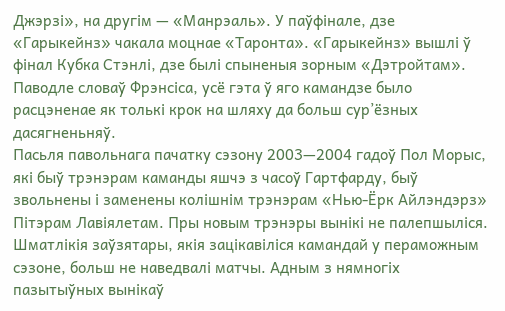Джэрзі», на другім — «Манрэаль». У паўфінале, дзе «Гарыкейнз» чакала моцнае «Таронта». «Гарыкейнз» вышлі ў фінал Кубка Стэнлі, дзе былі спыненыя зорным «Дэтройтам». Паводле словаў Фрэнсіса, усё гэта ў яго камандзе было расцэненае як толькі крок на шляху да больш сур’ёзных дасягненьняў.
Пасьля павольнага пачатку сэзону 2003—2004 гадоў Пол Морыс, які быў трэнэрам каманды яшчэ з часоў Гартфарду, быў звольнены і заменены колішнім трэнэрам «Нью-Ёрк Айлэндэрз» Пітэрам Лавіялетам. Пры новым трэнэры вынікі не палепшыліся. Шматлікія заўзятары, якія зацікавіліся камандай у пераможным сэзоне, больш не наведвалі матчы. Адным з нямногіх пазытыўных вынікаў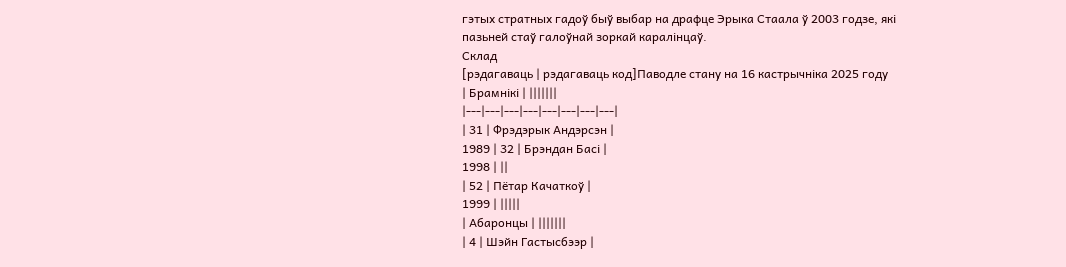гэтых стратных гадоў быў выбар на драфце Эрыка Стаала ў 2003 годзе, які пазьней стаў галоўнай зоркай каралінцаў.
Склад
[рэдагаваць | рэдагаваць код]Паводле стану на 16 кастрычніка 2025 году
| Брамнікі | |||||||
|---|---|---|---|---|---|---|---|
| 31 | Фрэдэрык Андэрсэн |
1989 | 32 | Брэндан Басі |
1998 | ||
| 52 | Пётар Качаткоў |
1999 | |||||
| Абаронцы | |||||||
| 4 | Шэйн Гастысбээр |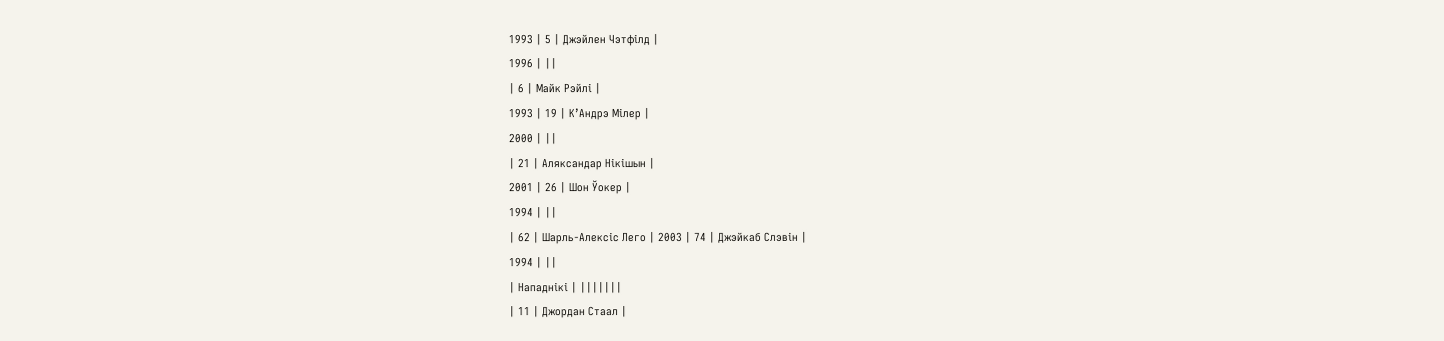1993 | 5 | Джэйлен Чэтфілд |
1996 | ||
| 6 | Майк Рэйлі |
1993 | 19 | К’Андрэ Мілер |
2000 | ||
| 21 | Аляксандар Нікішын |
2001 | 26 | Шон Ўокер |
1994 | ||
| 62 | Шарль-Алексіс Лего | 2003 | 74 | Джэйкаб Слэвін |
1994 | ||
| Нападнікі | |||||||
| 11 | Джордан Стаал |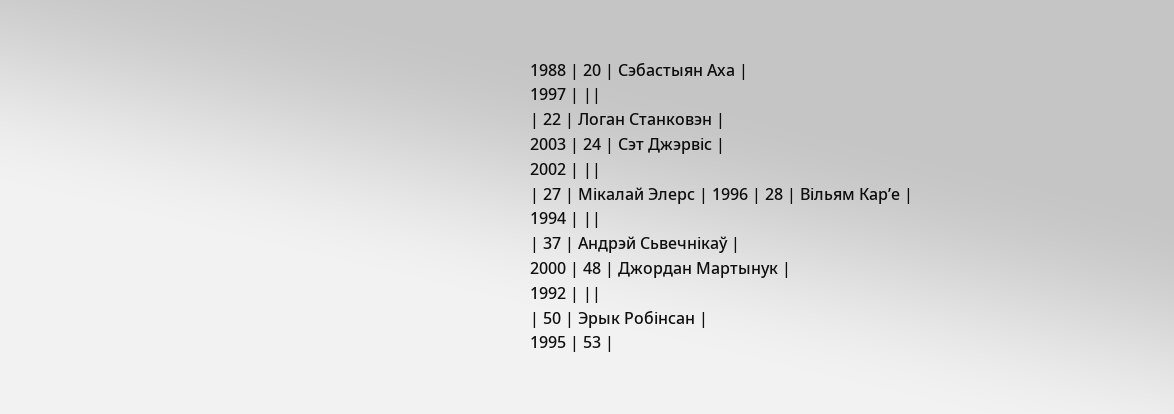1988 | 20 | Сэбастыян Аха |
1997 | ||
| 22 | Логан Станковэн |
2003 | 24 | Сэт Джэрвіс |
2002 | ||
| 27 | Мікалай Элерс | 1996 | 28 | Вільям Кар’е |
1994 | ||
| 37 | Андрэй Сьвечнікаў |
2000 | 48 | Джордан Мартынук |
1992 | ||
| 50 | Эрык Робінсан |
1995 | 53 |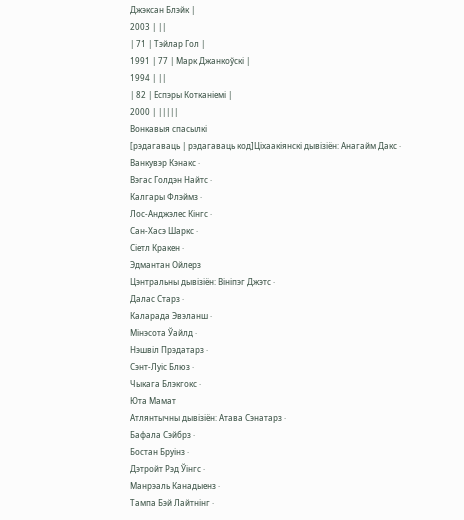Джэксан Блэйк |
2003 | ||
| 71 | Тэйлар Гол |
1991 | 77 | Марк Джанкоўскі |
1994 | ||
| 82 | Еспэры Котканіемі |
2000 | |||||
Вонкавыя спасылкі
[рэдагаваць | рэдагаваць код]Ціхаакіянскі дывізіён: Анагайм Дакс ·
Ванкувэр Кэнакс ·
Вэгас Голдэн Найтс ·
Калгары Флэймз ·
Лос-Анджэлес Кінгс ·
Сан-Хасэ Шаркс ·
Сіетл Кракен ·
Эдмантан Ойлерз
Цэнтральны дывізіён: Вініпэг Джэтс ·
Далас Старз ·
Каларада Эвэланш ·
Мінэсота Ўайлд ·
Нэшвіл Прэдатарз ·
Сэнт-Луіс Блюз ·
Чыкага Блэкгокс ·
Юта Мамат
Атлянтычны дывізіён: Атава Сэнатарз ·
Бафала Сэйбрз ·
Бостан Бруінз ·
Дэтройт Рэд Ўінгс ·
Манрэаль Канадыенз ·
Тампа Бэй Лайтнінг ·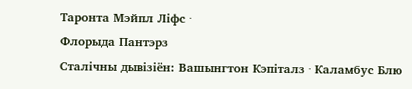Таронта Мэйпл Ліфс ·
Флорыда Пантэрз
Сталічны дывізіён: Вашынгтон Кэпіталз · Каламбус Блю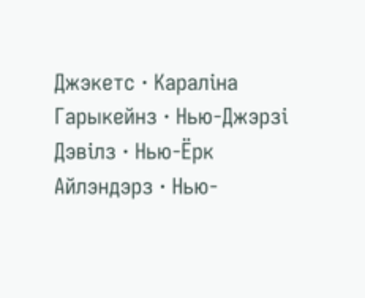Джэкетс · Караліна Гарыкейнз · Нью-Джэрзі Дэвілз · Нью-Ёрк Айлэндэрз · Нью-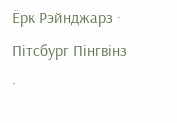Ёрк Рэйнджарз · Пітсбург Пінгвінз ·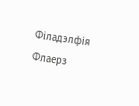Філадэлфія Флаерз